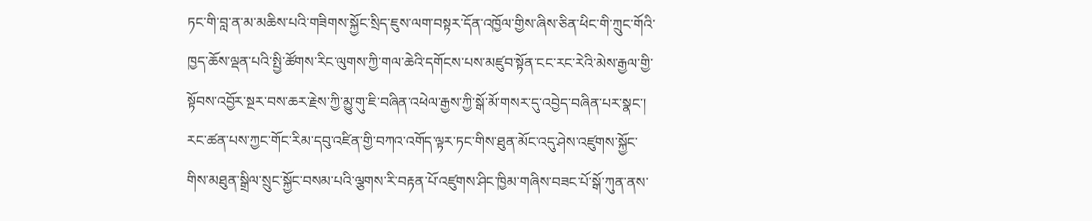ཏང་གི་བླ་ན་མ་མཆིས་པའི་གཟིགས་སྐྱོང་སྲིད་ཇུས་ལག་བསྟར་དོན་འཁྱོལ་གྱིས་ཞིས་ཅིན་ཕིང་གི་ཀྲུང་གོའི་ཁྱད་ཆོས་ལྡན་པའི་སྤྱི་ཚོགས་རིང་ལུགས་ཀྱི་གལ་ཆེའི་དགོངས་པས་མཛུབ་སྟོན་ངང་རང་རེའི་མེས་རྒྱལ་གྱི་སྟོབས་འབྱོར་སྔར་བས་ཆར་རྗེས་ཀྱི་མྱུ་གུ་ཇི་བཞིན་འཕེལ་རྒྱས་ཀྱི་སྒོ་མོ་གསར་དུ་འབྱེད་བཞིན་པར་སྣང་། རང་ཚན་པས་ཀྱང་གོང་རིམ་དབུ་འཛིན་གྱི་བཀའ་འགོད་ལྟར་ཏང་གིས་ཐུན་མོང་འདུ་ཤེས་འཛུགས་སྐྱོང་གིས་མཐུན་སྒྲིལ་སྲུང་སྐྱོང་བསམ་པའི་ལྕགས་རི་བརྟན་པོ་འཛུགས་ཤིང་ཁྱིམ་གཞིས་བཟང་པོ་སྒོ་ཀུན་ནས་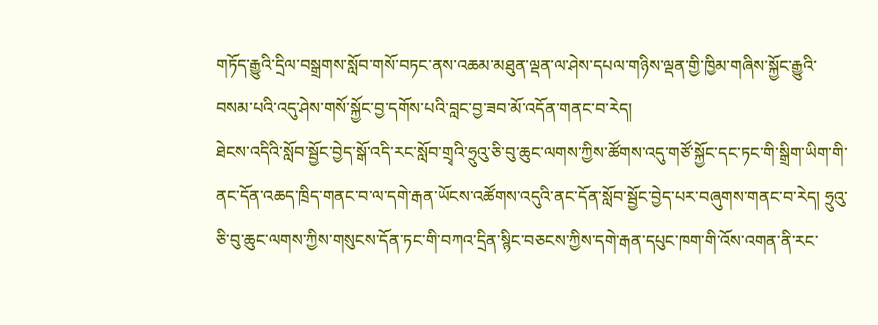གཏོད་རྒྱུའི་དྲིལ་བསྒྲགས་སློབ་གསོ་བཏང་ནས་འཆམ་མཐུན་ལྡན་ལ་ཤེས་དཔལ་གཉིས་ལྡན་གྱི་ཁྱིམ་གཞིས་སྐྱོང་རྒྱུའི་བསམ་པའི་འདུ་ཤེས་གསོ་སྐྱོང་བྱ་དགོས་པའི་བླང་བྱ་ཟབ་མོ་འདོན་གནང་བ་རེད།
ཐེངས་འདིའི་སློབ་སྦྱོང་བྱེད་སྒོ་འདི་རང་སློབ་གྲྭའི་ཧྲུའུ་ཅི་བུ་ཆུང་ལགས་ཀྱིས་ཚོགས་འདུ་གཙོ་སྐྱོང་དང་ཏང་གི་སྒྲིག་ཡིག་གི་ནང་དོན་འཆད་ཁྲིད་གནང་བ་ལ་དགེ་རྒན་ཡོངས་འཚོགས་འདུའི་ནང་དོན་སློབ་སྦྱོང་བྱེད་པར་བཞུགས་གནང་བ་རེད། ཧྲུའུ་ཅི་བུ་ཆུང་ལགས་ཀྱིས་གསུངས་དོན་ཏང་གི་བཀའ་དྲིན་སྙིང་བཅངས་ཀྱིས་དགེ་རྒན་དཔུང་ཁག་གི་འོས་འགན་ནི་རང་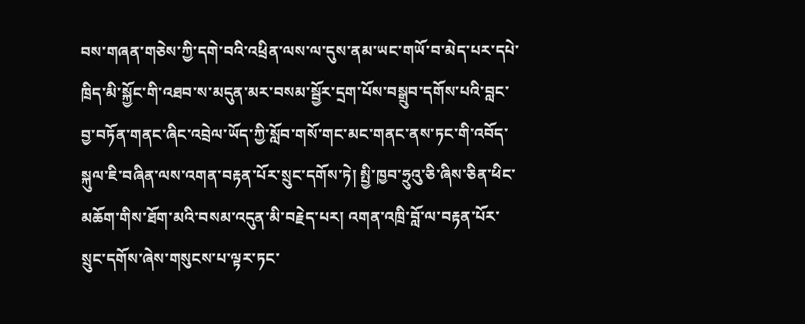བས་གཞན་གཅེས་ཀྱི་དགེ་བའི་འཕྲིན་ལས་ལ་དུས་ནམ་ཡང་གཡོ་བ་མེད་པར་དཔེ་ཁྲིད་མི་སྐྱོང་གི་འཐབ་ས་མདུན་མར་བསམ་སྦྱོར་དྲག་པོས་བསྒྲུབ་དགོས་པའི་བླང་བྱ་བཏོན་གནང་ཞིང་འབྲེལ་ཡོད་ཀྱི་སློབ་གསོ་གང་མང་གནང་ནས་ཏང་གི་འབོད་སྐུལ་ཇི་བཞིན་ལས་འགན་བརྟན་པོར་སྲུང་དགོས་ཏེ། སྤྱི་ཁྱབ་ཧྲུའུ་ཅི་ཞིས་ཅིན་ཕིང་མཆོག་གིས་ཐོག་མའི་བསམ་འདུན་མི་བརྗེད་པར། འགན་འཁྲི་བློ་ལ་བརྟན་པོར་སྲུང་དགོས་ཞེས་གསུངས་པ་ལྟར་ཏང་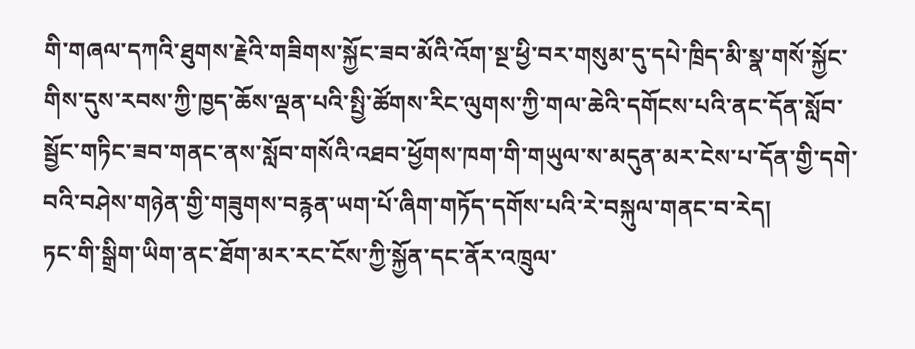གི་གཞལ་དཀའི་ཐུགས་རྗེའི་གཟིགས་སྐྱོང་ཟབ་མོའི་འོག་སྔ་ཕྱི་བར་གསུམ་དུ་དཔེ་ཁྲིད་མི་སྣ་གསོ་སྐྱོང་གིས་དུས་རབས་ཀྱི་ཁྱད་ཆོས་ལྡན་པའི་སྤྱི་ཚོགས་རིང་ལུགས་ཀྱི་གལ་ཆེའི་དགོངས་པའི་ནང་དོན་སློབ་སྦྱོང་གཏིང་ཟབ་གནང་ནས་སློབ་གསོའི་འཐབ་ཕྱོགས་ཁག་གི་གཡུལ་ས་མདུན་མར་ངེས་པ་དོན་གྱི་དགེ་བའི་བཤེས་གཉེན་གྱི་གཟུགས་བརྙན་ཡག་པོ་ཞིག་གཏོད་དགོས་པའི་རེ་བསྐུལ་གནང་བ་རེད།
ཏང་གི་སྒྲིག་ཡིག་ནང་ཐོག་མར་རང་ངོས་ཀྱི་སྐྱོན་དང་ནོར་འཁྲུལ་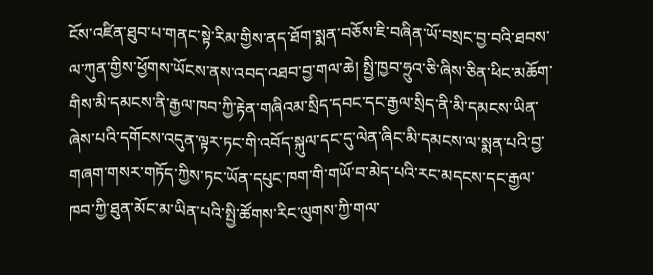ངོས་འཛིན་ཐུབ་པ་གནང་སྟེ་རིམ་གྱིས་ནད་ཐོག་སྨན་བཅོས་ཇི་བཞིན་ཡོ་བསྲང་བྱ་བའི་ཐབས་ལ་ཀུན་གྱིས་ཕྱོགས་ཡོངས་ནས་འབད་འཐབ་བྱ་གལ་ཆེ། སྤྱི་ཁྱབ་ཧྲུའ་ཅི་ཞིས་ཅིན་ཕིང་མཆོག་གིས་མི་དམངས་ནི་རྒྱལ་ཁབ་ཀྱི་རྟེན་གཞིའམ་སྲིད་དབང་དང་རྒྱལ་སྲིད་ནི་མི་དམངས་ཡིན་ཞེས་པའི་དགོངས་འདུན་ལྟར་ཏང་གི་འབོད་སྐུལ་དང་དུ་ལེན་ཞིང་མི་དམངས་ལ་སྨན་པའི་བྱ་གཞག་གསར་གཏོད་ཀྱིས་ཏང་ཡོན་དཔུང་ཁག་གི་གཡོ་བ་མེད་པའི་རང་མདངས་དང་རྒྱལ་ཁབ་ཀྱི་ཐུན་མོང་མ་ཡིན་པའི་སྤྱི་ཚོགས་རིང་ལུགས་ཀྱི་གལ་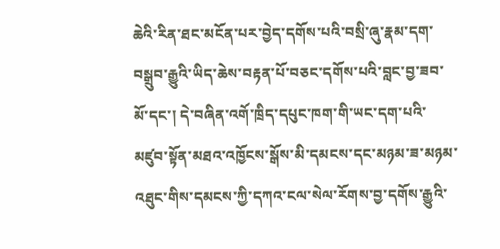ཆེའི་རིན་ཐང་མངོན་པར་བྱེད་དགོས་པའི་བསྲི་ཞུ་རྣམ་དག་བསྒྲུབ་རྒྱུའི་ཡིད་ཆེས་བརྟན་པོ་བཅང་དགོས་པའི་བླང་བྱ་ཟབ་མོ་དང་། དེ་བཞིན་འགོ་ཁྲིད་དཔུང་ཁག་གི་ཡང་དག་པའི་མཛུབ་སྟོན་མཐའ་འཁྱོངས་སྒོས་མི་དམངས་དང་མཉམ་ཟ་མཉམ་འཐུང་གིས་དམངས་ཀྱི་དཀའ་ངལ་སེལ་རོགས་བྱ་དགོས་རྒྱུའི་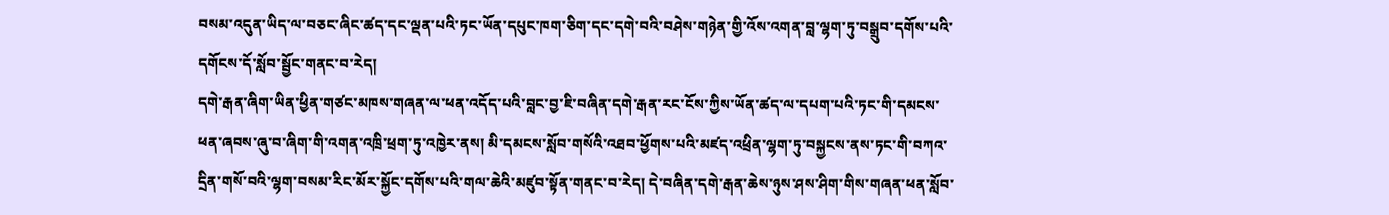བསམ་འདུན་ཡིད་ལ་བཅང་ཞིང་ཚད་དང་ལྡན་པའི་ཏང་ཡོན་དཔུང་ཁག་ཅིག་དང་དགེ་བའི་བཤེས་གཉེན་གྱི་འོས་འགན་བླ་ལྷག་ཏུ་བསྒྲུབ་དགོས་པའི་དགོངས་དོ་སློབ་སྦྱོང་གནང་བ་རེད།
དགེ་རྒན་ཞིག་ཡིན་ཕྱིན་གཙང་མཁས་གཞན་ལ་ཕན་འདོད་པའི་བླང་བྱ་ཇི་བཞིན་དགེ་རྒན་རང་ངོས་ཀྱིས་ཡོན་ཚད་ལ་དཔག་པའི་ཏང་གི་དམངས་ཕན་ཞབས་ཞུ་བ་ཞིག་གི་འགན་འཁྲི་ཕྲག་ཏུ་འཁྱེར་ནས། མི་དམངས་སློབ་གསོའི་འཐབ་ཕྱོགས་པའི་མཛད་འཕྲིན་ལྷག་ཏུ་བསྐྱངས་ནས་ཏང་གི་བཀའ་དྲིན་གསོ་བའི་ལྷག་བསམ་རིང་མོར་སྐྱོང་དགོས་པའི་གལ་ཆེའི་མཛུབ་སྟོན་གནང་བ་རེད། དེ་བཞིན་དགེ་རྒན་ཆེས་ཉུས་ཤས་ཤིག་གིས་གཞན་ཕན་སློབ་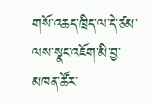གསོ་འཆད་ཁྲིད་ལ་དེ་ཙམ་ལས་སྣང་འཇོག་མི་བྱ་མཁན་ཚོར་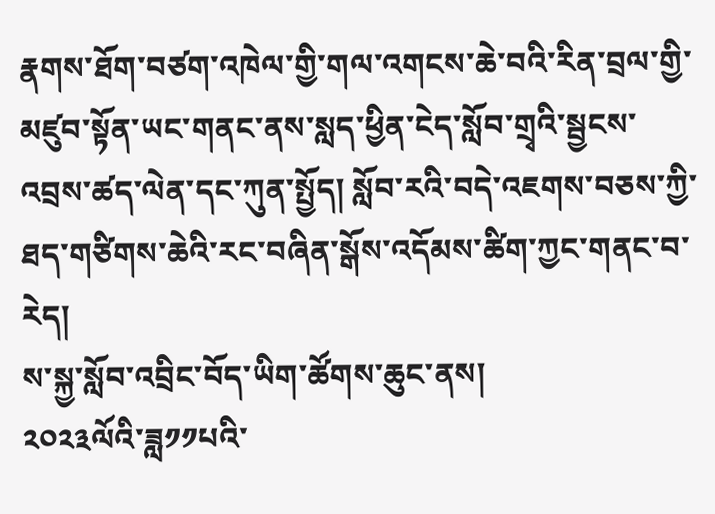རྣགས་ཐོག་བཙག་འཁེལ་གྱི་གལ་འགངས་ཆེ་བའི་རིན་བྲལ་གྱི་མཛུབ་སྟོན་ཡང་གནང་ནས་སླད་ཕྱིན་ངེད་སློབ་གྲྭའི་སྦྱངས་འབྲས་ཚད་ལེན་དང་ཀུན་སྤྱོད། སློབ་རའི་བདེ་འཇགས་བཅས་ཀྱི་ཐད་གཙིགས་ཆེའི་རང་བཞིན་སྒོས་འདོམས་ཚིག་ཀྱང་གནང་བ་རེད།
ས་སྐྱ་སློབ་འབྲིང་བོད་ཡིག་ཚོགས་ཆུང་ནས།
༢༠༢༣ལོའི་ཟླ༡༡པའི་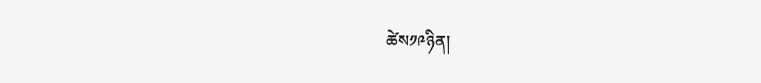ཚེས༡༩ཉིན།